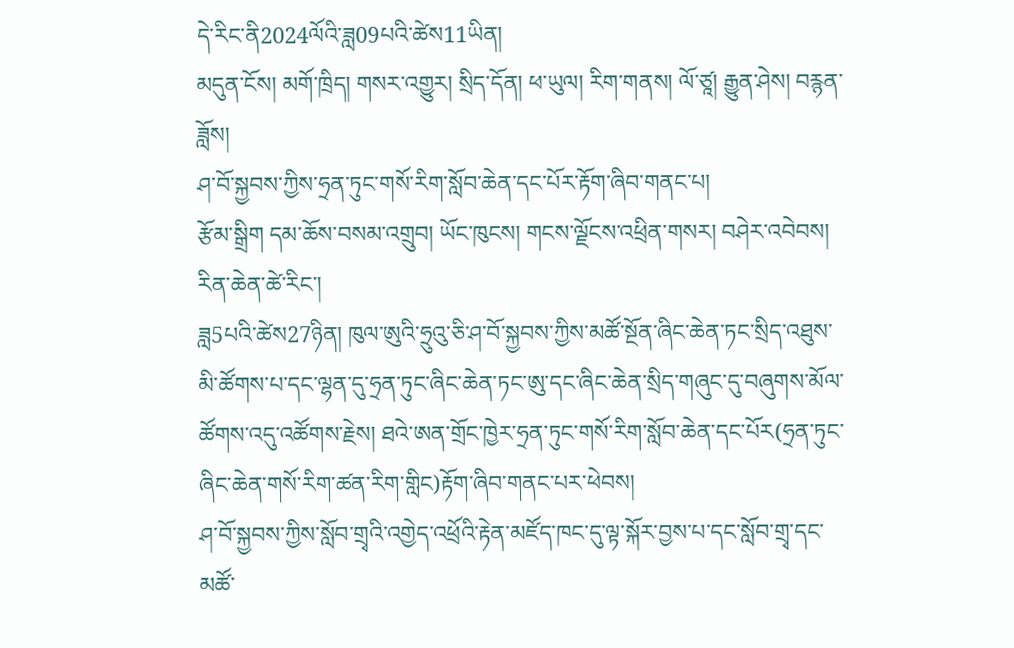དེ་རིང་ནི2024ལོའི་ཟླ09པའི་ཚེས11ཡིན།
མདུན་ངོས། མགོ་ཁྲིད། གསར་འགྱུར། སྲིད་དོན། ཕ་ཡུལ། རིག་གནས། ལོ་ཙཱ། རྒྱུན་ཤེས། བརྙན་ཟློས།
ཤ་བོ་སྐྱབས་ཀྱིས་ཧྲན་ཏུང་གསོ་རིག་སློབ་ཆེན་དང་པོར་རྟོག་ཞིབ་གནང་པ།
རྩོམ་སྒྲིག དམ་ཆོས་བསམ་འགྲུབ། ཡོང་ཁུངས། གངས་ལྗོངས་འཕྲིན་གསར། བཤེར་འབེབས། རིན་ཆེན་ཚེ་རིང་།
ཟླ5པའི་ཚེས27ཉིན། ཁུལ་ཨུའི་ཧྲུའུ་ཅི་ཤ་བོ་སྐྱབས་ཀྱིས་མཚོ་སྔོན་ཞིང་ཆེན་ཏང་སྲིད་འཐུས་མི་ཚོགས་པ་དང་ལྷན་དུ་ཧྲན་ཏུང་ཞིང་ཆེན་ཏང་ཨུ་དང་ཞིང་ཆེན་སྲིད་གཞུང་དུ་བཞུགས་མོལ་ཚོགས་འདུ་འཚོགས་རྗེས། ཐའེ་ཨན་གྲོང་ཁྱེར་ཧྲན་ཏུང་གསོ་རིག་སློབ་ཆེན་དང་པོར(ཧྲན་ཏུང་ཞིང་ཆེན་གསོ་རིག་ཚན་རིག་གླིང)རྟོག་ཞིབ་གནང་པར་ཕེབས།
ཤ་བོ་སྐྱབས་ཀྱིས་སློབ་གྲྭའི་འགྱེད་འཕྲོའི་རྟེན་མཛོད་ཁང་དུ་ལྟ་སྐོར་བྱས་པ་དང་སློབ་གྲྭ་དང་མཚོ་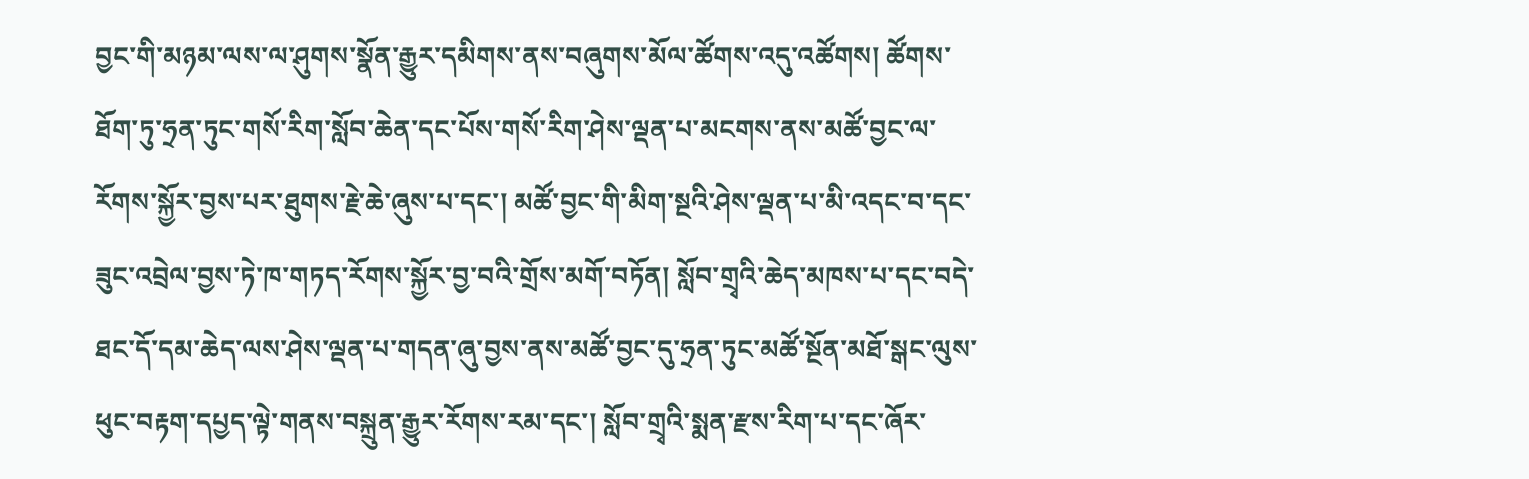བྱང་གི་མཉམ་ལས་ལ་ཤུགས་སྣོན་རྒྱུར་དམིགས་ནས་བཞུགས་མོལ་ཚོགས་འདུ་འཚོགས། ཚོགས་ཐོག་ཏུ་ཧྲན་ཏུང་གསོ་རིག་སློབ་ཆེན་དང་པོས་གསོ་རིག་ཤེས་ལྡན་པ་མངགས་ནས་མཚོ་བྱང་ལ་རོགས་སྐྱོར་བྱས་པར་ཐུགས་རྗེ་ཆེ་ཞུས་པ་དང་། མཚོ་བྱང་གི་མིག་སྔའི་ཤེས་ལྡན་པ་མི་འདང་བ་དང་ཟུང་འབྲེལ་བྱས་ཏེ་ཁ་གཏད་རོགས་སྐྱོར་བྱ་བའི་གྲོས་མགོ་བཏོན། སློབ་གྲྭའི་ཆེད་མཁས་པ་དང་བདེ་ཐང་དོ་དམ་ཆེད་ལས་ཤེས་ལྡན་པ་གདན་ཞུ་བྱས་ནས་མཚོ་བྱང་དུ་ཧྲན་ཏུང་མཚོ་སྔོན་མཐོ་སྒང་ལུས་ཕུང་བརྟག་དཔྱད་ལྟེ་གནས་བསྐྲུན་རྒྱུར་རོགས་རམ་དང་། སློབ་གྲྭའི་སྨན་རྫས་རིག་པ་དང་ཞོར་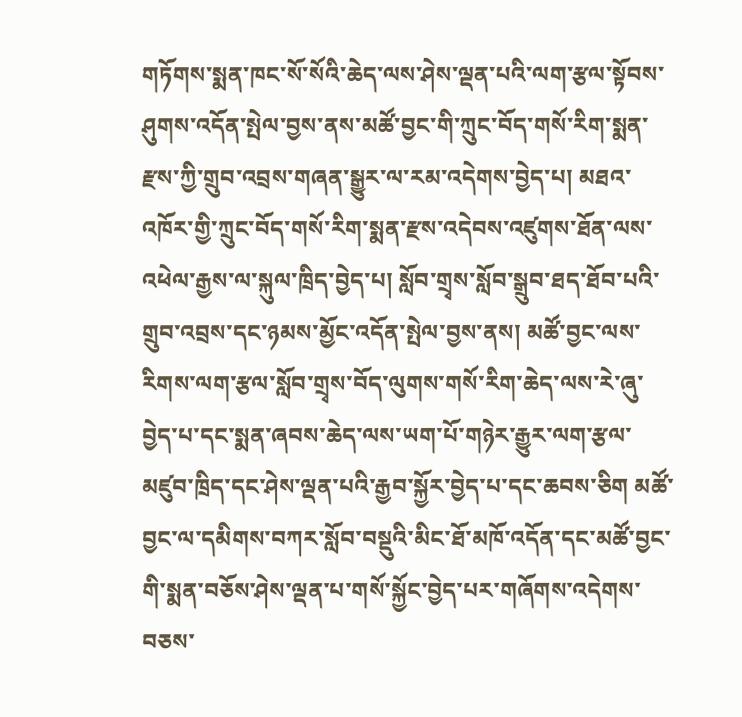གཏོགས་སྨན་ཁང་སོ་སོའི་ཆེད་ལས་ཤེས་ལྡན་པའི་ལག་རྩལ་སྟོབས་ཤུགས་འདོན་སྤེལ་བྱས་ནས་མཚོ་བྱང་གི་ཀྲུང་བོད་གསོ་རིག་སྨན་རྫས་ཀྱི་གྲུབ་འབྲས་གཞན་སྒྱུར་ལ་རམ་འདེགས་བྱེད་པ། མཐའ་འཁོར་གྱི་ཀྲུང་བོད་གསོ་རིག་སྨན་རྫས་འདེབས་འཛུགས་ཐོན་ལས་འཕེལ་རྒྱས་ལ་སྐུལ་ཁྲིད་བྱེད་པ། སློབ་གྲྭས་སློབ་སྒྲུབ་ཐད་ཐོབ་པའི་གྲུབ་འབྲས་དང་ཉམས་མྱོང་འདོན་སྤེལ་བྱས་ནས། མཚོ་བྱང་ལས་རིགས་ལག་རྩལ་སློབ་གྲྭས་བོད་ལུགས་གསོ་རིག་ཆེད་ལས་རེ་ཞུ་བྱེད་པ་དང་སྨན་ཞབས་ཆེད་ལས་ཡག་པོ་གཉེར་རྒྱུར་ལག་རྩལ་མཛུབ་ཁྲིད་དང་ཤེས་ལྡན་པའི་རྒྱབ་སྐྱོར་བྱེད་པ་དང་ཆབས་ཅིག མཚོ་བྱང་ལ་དམིགས་བཀར་སློབ་བསྡུའི་མིང་ཐོ་མཁོ་འདོན་དང་མཚོ་བྱང་གི་སྨན་བཅོས་ཤེས་ལྡན་པ་གསོ་སྐྱོང་བྱེད་པར་གཞོགས་འདེགས་བཅས་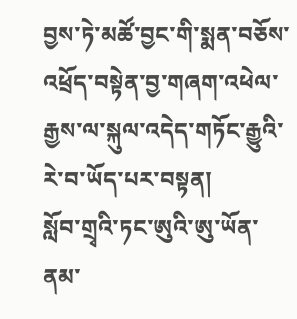བྱས་ཏེ་མཚོ་བྱང་གི་སྨན་བཅོས་འཕྲོད་བསྟེན་བྱ་གཞག་འཕེལ་རྒྱས་ལ་སྐུལ་འདེད་གཏོང་རྒྱུའི་རེ་བ་ཡོད་པར་བསྟན།
སློབ་གྲྭའི་ཏང་ཨུའི་ཨུ་ཡོན་ནམ་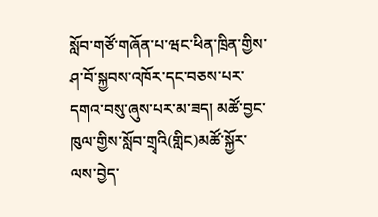སློབ་གཙོ་གཞོན་པ་ཝང་ཕིན་ཁྲིན་གྱིས་ཤ་བོ་སྐྱབས་འཁོར་དང་བཅས་པར་དགའ་བསུ་ཞུས་པར་མ་ཟད། མཚོ་བྱང་ཁུལ་གྱིས་སློབ་གྲྭའི(གླིང)མཚོ་སྐྱོར་ལས་བྱེད་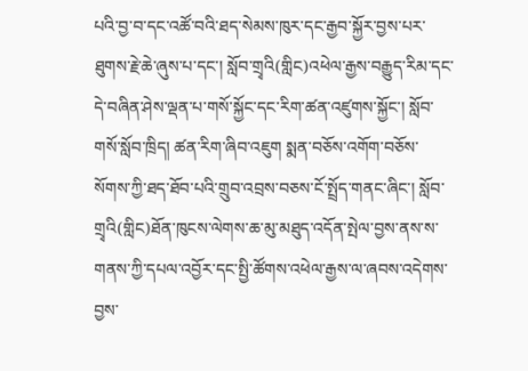པའི་བྱ་བ་དང་འཚོ་བའི་ཐད་སེམས་ཁུར་དང་རྒྱབ་སྐྱོར་བྱས་པར་ཐུགས་རྗེ་ཆེ་ཞུས་པ་དང་། སློབ་གྲྭའི(གླིང)འཕེལ་རྒྱས་བརྒྱུད་རིམ་དང་དེ་བཞིན་ཤེས་ལྡན་པ་གསོ་སྐྱོང་དང་རིག་ཚན་འཛུགས་སྐྱོང་། སློབ་གསོ་སློབ་ཁྲིད། ཚན་རིག་ཞིབ་འཇུག སྨན་བཅོས་འགོག་བཅོས་སོགས་ཀྱི་ཐད་ཐོབ་པའི་གྲུབ་འབྲས་བཅས་ངོ་སྤྲོད་གནང་ཞིང་། སློབ་གྲྭའི(གླིང)ཐོན་ཁུངས་ལེགས་ཆ་མུ་མཐུད་འདོན་སྤེལ་བྱས་ནས་ས་གནས་ཀྱི་དཔལ་འབྱོར་དང་སྤྱི་ཚོགས་འཕེལ་རྒྱས་ལ་ཞབས་འདེགས་བྱས་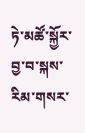ཏེ་མཚོ་སྐྱོར་བྱ་བ་སྐས་རིམ་གསར་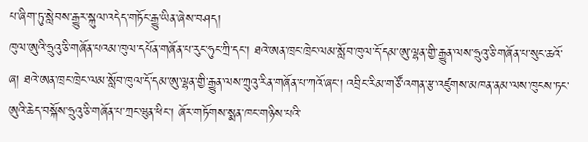པ་ཞིག་ཏུ་སླེབས་རྒྱུར་སྐུལ་འདེད་གཏོང་རྒྱུ་ཡིན་ཞེས་བཤད།
ཁུལ་ཨུའི་ཧྲུའུ་ཅི་གཞོན་པའམ་ཁུལ་དཔོན་གཞོན་པ་རུང་ཧུང་ཀྲི་དང་། ཐའེ་ཨན་ཁྲང་ཁྲེང་ལམ་སློབ་ཁུལ་དོ་དམ་ཨུ་ལྷན་གྱི་རྒྱུན་ལས་ཧྲུའུ་ཅི་གཞོན་པ་སུང་ཆའོ་ཞ། ཐའེ་ཨན་ཁྲང་ཁྲེང་ལམ་སློབ་ཁུལ་དོ་དམ་ཨུ་ལྷན་གྱི་རྒྱུན་ལས་ཀྲུའུ་རིན་གཞོན་པ་ཀའོ་ཞང་། འབྲིང་རིམ་གཙོ་འགན་རྩ་འཛུགས་མཁན་ནམ་ལས་ཁུངས་ཏང་ཨུའི་ཆེད་བསྐོས་ཧྲུའུ་ཅི་གཞོན་པ་ཀྲང་ཝུན་ཕིང་། ཞོར་གཏོགས་སྨན་ཁང་གཉིས་པའི་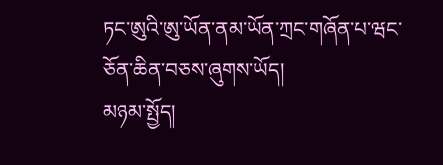ཏང་ཨུའི་ཨུ་ཡོན་ནམ་ཡོན་ཀྲང་གཞོན་པ་ཝང་ཅོན་ཆིན་བཅས་ཞུགས་ཡོད།
མཉམ་སྤྱོད།